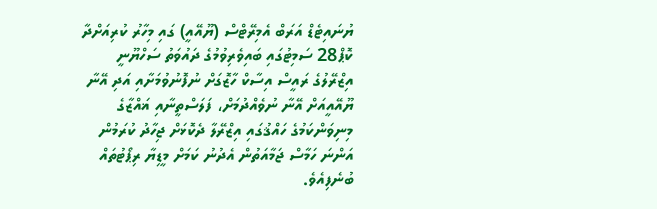ޔުނައިޓެޑް އަރަބް އެމިރޭޓްސް (ޔޫއޭއީ) ގައި މިހާރު ކުރިއަށްދާ ކޮޕް28 ސަމިޓުގައި ބައިވެރިވުމުގެ ދައުވަތު ސަހްޔޫނީ އިޒްރޭލުގެ ރައީސް އިސާކް ހާޒޮގަށް ނުފޮނުވުމަށާއި އަދި އޭނާ ޔޫއޭއީއަށް އޭނާ ނުވެއްދުމަށް، ފަލަސްތީނާއި ޣައްޒާގެ މިނިވަންކަމުގެ ހައްޤުގައި އިޒްރޭލާ ދެކޮޅަށް ޖިހާދު ކުރަމުން އަންނަ ހަމާސް ޖަމާއަތުން އެދުނު ކަމަށް މީޑިޔާ ރިޕޯޓުތައް ބުނެފިއެވެ.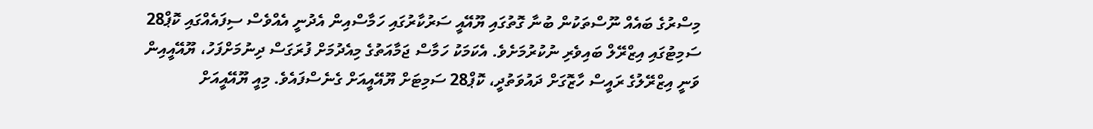މިސްރުގެ ބައެއް ނޫސްތަކުން ބުނާ ގޮތުގައި ޔޫއޭއީ ސަރުކާރުގައި ހަމާސްއިން އެދުނީ އެއްވެސް ސިފައެއްގައި ކޮޕް28 ސަމިޓުގައި އިޒްރޭލް ބައިވެރި ނުކުރުމަށެވެ. އެކަމަކު ހަމާސް ޖަމާއަތުގެ މިއެދުމަށް ފުރަގަސް ދިނުމަށްފަހު، ޔޫއޭއީއިން ވަނީ އިޒްރޭލުގެ ރައީސް ހާޒޮގަށް ދައުވަތުދީ، ކޮޕް28 ސަމިޓަށް ޔޫއޭއީއަށް ގެނެސްފައެވެ. މިއީ ޔޫއޭއީއަށް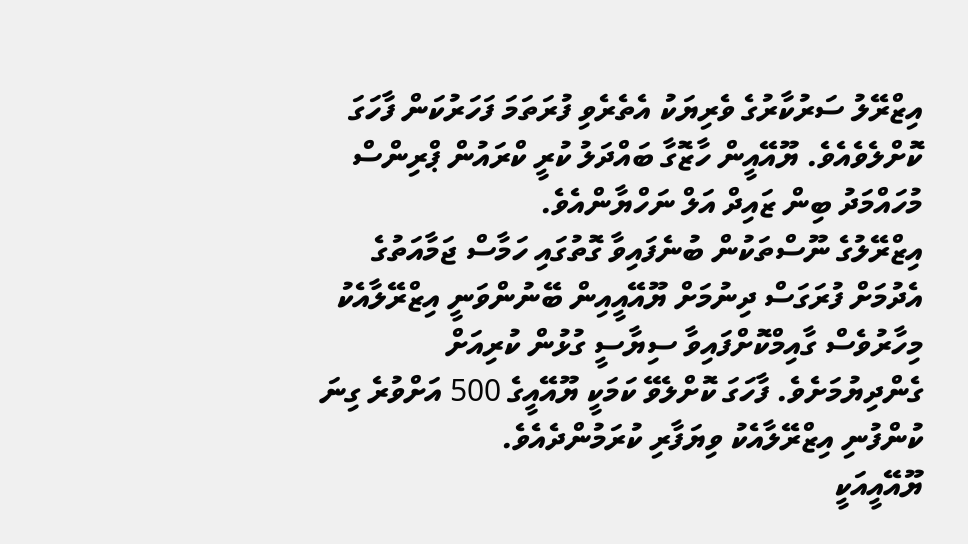އިޒްރޭލު ސަރުކާރުގެ ވެރިޔަކު އެތެރެވި ފުރަތަމަ ފަހަރުކަން ފާހަގަ ކޮށްލެވެއެވެ. ޔޫއޭއީން ހާޒޮގާ ބައްދަލު ކުރީ ކްރައުން ޕްރިންސް މުހައްމަދު ބިން ޒައިދް އަލް ނަހްޔާންއެވެ.
އިޒްރޭލުގެ ނޫސްތަކުން ބުނެފައިވާ ގޮތުގައި ހަމާސް ޖަމާއަތުގެ އެދުމަށް ފުރަގަސް ދިނުމަށް ޔޫއޭއީއިން ބޭނުންވަނީ އިޒްރޭލާއެކު މިހާރުވެސް ގާއިމްކޮށްފައިވާ ސިޔާސީ ގުޅުން ކުރިއަށް ގެންދިޔުމަށެވެ. ފާހަގަ ކޮށްލެވޭ ކަމަކީ ޔޫއޭއީގެ 500 އަށްވުރެ ގިނަ ކުންފުނި އިޒްރޭލާއެކު ވިޔަފާރި ކުރަމުންދެއެވެ.
ޔޫއޭއީއަކީ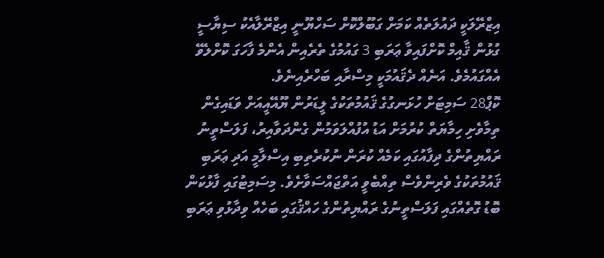އިޒްރޭލަކީ ދައުލަތެއް ކަމަށް ގަބޫލްކޮށް ސަހްޔޫނީ އިޒްރޭލާއެކު ސިޔާސީ ގުޅުން ޤާއިމް ކޮށްފައިވާ ޢަރަބި 3 ގައުމުގެ ތެރެއިން އެންމެ ފާހަގަ ކޮށްލެވޭ އެއްގައުމެވެ. އަނެއް ދެޤައުމަކީ މިސްރާއި ބަހްރެއިނެވެ.
ކޮޕް28 ސަމިޓަށް ހުޅަނގުގެ ޤައުމުތަކުގެ ލީޑަރުން ޔޫއޭއީއަށް ވަޑައިގެން ތިމާވެށި ހިމާޔަތް ކުރުމަށް އަޑު އުފުއްލަވަމުން ގެންދަވާއިރު، ފަލަސްތީނު ރައްޔިތުންގެ ދިފާއުގައި ކަމެއް ކުރަން ނުކުރެތިބި އިސްލާމީ އަދި ޢަރަބި ޤައުމުތަކުގެ ވެރިންވެސް ތިއްބެވީ އަތްޖައްސަވާށެވެ. މިސަމިޓުގައި ފާޅުކަން ބޮޑު ގޮތެއްގައި ފަލަސްތީނުގެ ރައްޔިތުންގެ ހައްޤުގައި ބަހެއް ވިދާޅުވި ޢަރަބި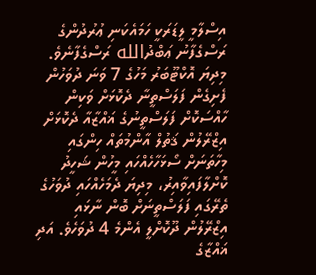އިސްލާމީ ލީޑަރަކީ ހަމައެކަނި ޢުރުދުންގެ ރަސްގެފާނު ޢަބްދުالله ރަސްގެފާނެވެ.
މިދިޔަ އޮކްޓޫބަރު މަހުގެ 7 ވަނަ ދުވަހުން ފެށިގެން ފަލަސްތީނާ ދެކޮޅަށް ވަކިން ހާއްސަކޮށް ފަލަސްތީނުގެ ޣައްޒާއާ ދެކޮޅަށް އިޒްރޭލުން ޤަތުލް އާންމުތައް ހިންގައި މިހާތަނަށް ސޯޅަހާހެއްހައި މީހުން ޝަހީދު ކޮށްލާފައިވާއިރު، މިދިޔަ ދެމަހެއްހައި ދުވަހުގެ ތެރޭގައި ފަލަސްތީނަށް ބޮން ނާޅައި އިޒްރޭލުން ދޫކޮށްލީ އެންމެ 4 ދުވަހެވެ. އަދި ޣައްޒާގެ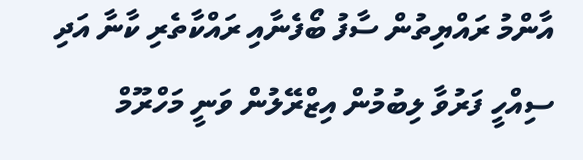އާންމު ރައްޔިތުން ސާފު ބޯފެނާއި ރައްކާތެރި ކާނާ އަދި ސިއްހީ ފަރުވާ ލިބުމުން އިޒްރޭލުން ވަނީ މަހްރޫމް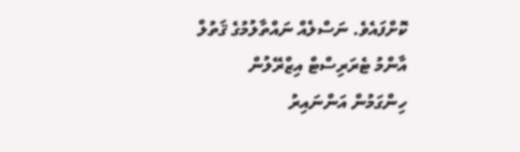ކޮށްފައެވެ. ނަސްލެއް ނައްތާލުމުގެ ޤަތުލް އާންމު ޓެރަރިސްޓް އިޒްރޭލުން ހިންގަމުން އަންނައިރު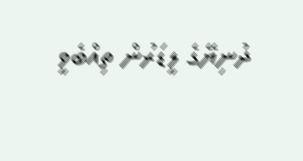ދުނިޔޭގެ ލީޑަރުން ތިއްބެވީ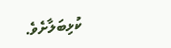ކުޅިބަލާށެވެ.